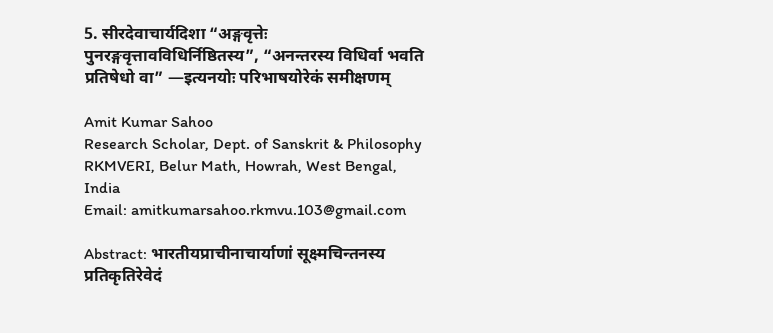5. सीरदेवाचार्यदिशा “अङ्गवृत्तेः पुनरङ्गवृत्तावविधिर्निष्ठितस्य”, “अनन्तरस्य विधिर्वा भवति प्रतिषेधो वा” —इत्यनयोः परिभाषयोरेकं समीक्षणम्

Amit Kumar Sahoo
Research Scholar, Dept. of Sanskrit & Philosophy
RKMVERI, Belur Math, Howrah, West Bengal, India
Email: amitkumarsahoo.rkmvu.103@gmail.com

Abstract: भारतीयप्राचीनाचार्याणां सूक्ष्मचिन्तनस्य प्रतिकृतिरेवेदं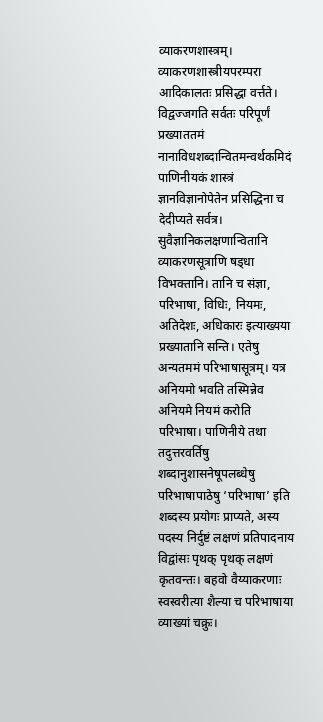व्याकरणशास्त्रम्। व्याकरणशास्त्रीयपरम्परा आदिकालतः प्रसिद्धा वर्त्तते। विद्वज्जगति सर्वतः परिपूर्णं प्रख्याततमं नानाविधशब्दान्वितमन्वर्थकमिदं पाणिनीयकं शास्त्रं ज्ञानविज्ञानोपेतेन प्रसिद्धिना च देदीप्यते सर्वत्र। सुवैज्ञानिकलक्षणान्वितानि व्याकरणसूत्राणि षड्धा विभक्तानि। तानि च संज्ञा, परिभाषा, विधिः, नियमः, अतिदेशः, अधिकारः इत्याख्यया प्रख्यातानि सन्ति। एतेषु अन्यतममं परिभाषासूत्रम्। यत्र अनियमो भवति तस्मिन्नेव अनियमे नियमं करोति परिभाषा। पाणिनीये तथा तदुत्तरवर्तिषु शब्दानुशासनेषूपलब्धेषु परिभाषापाठेषु ‘परिभाषा’ इति शब्दस्य प्रयोगः प्राप्यते, अस्य पदस्य निर्दुष्टं लक्षणं प्रतिपादनाय विद्वांसः पृथक् पृथक् लक्षणं कृतवन्तः। बहवो वैय्याकरणाः स्वस्वरीत्या शैल्या च परिभाषाया व्याख्यां चक्रुः।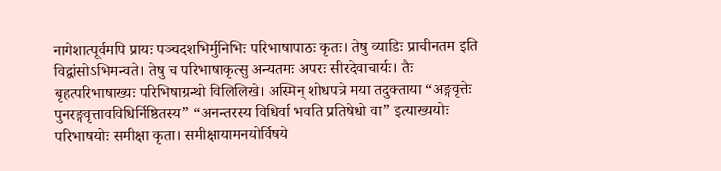नागेशात्पूर्वमपि प्रायः पञ्चदशभिर्मुनिभिः परिभाषापाठः कृतः। तेषु व्याडिः प्राचीनतम इति विद्वांसोऽभिमन्वते। तेषु च परिभाषाकृत्सु अन्यतमः अपरः सीरदेवाचार्यः। तैः बृहत्परिभाषाख्यः परिभिषाग्रन्थो विलिलिखे। अस्मिन् शोधपत्रे मया तदुक्ताया “अङ्गवृत्तेः पुनरङ्गवृत्तावविधिर्निष्ठितस्य” “अनन्तरस्य विधिर्वा भवति प्रतिषेधो वा” इत्याख्ययोः परिभाषयोः समीक्षा कृता। समीक्षायामनयोर्विषये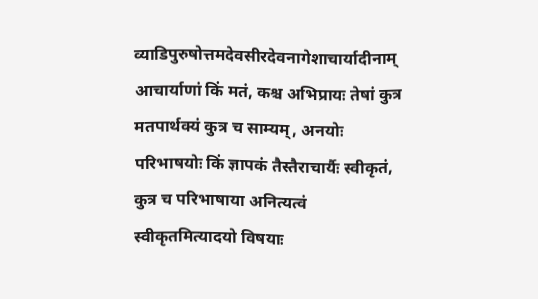व्याडिपुरुषोत्तमदेवसीरदेवनागेशाचार्यादीनाम् आचार्याणां किं मतं, कश्च अभिप्रायः तेषां कुत्र मतपार्थक्यं कुत्र च साम्यम्, अनयोः परिभाषयोः किं ज्ञापकं तैस्तैराचार्यैः स्वीकृतं, कुत्र च परिभाषाया अनित्यत्वं स्वीकृतमित्यादयो विषयाः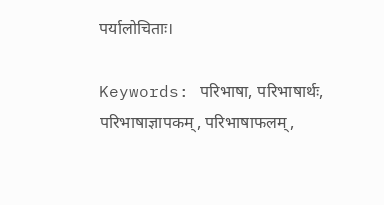पर्यालोचिताः।

Keywords: परिभाषा, परिभाषार्थः, परिभाषाज्ञापकम्, परिभाषाफलम्,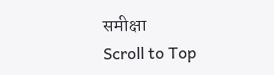समीक्षा
Scroll to Top